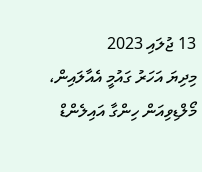13 ޖުލައި 2023
މިދިޔަ އަހަރު ގައުމީ އެއާލައިން، މޯލްޑިވިއަން ހިންގާ އައިލެންޑް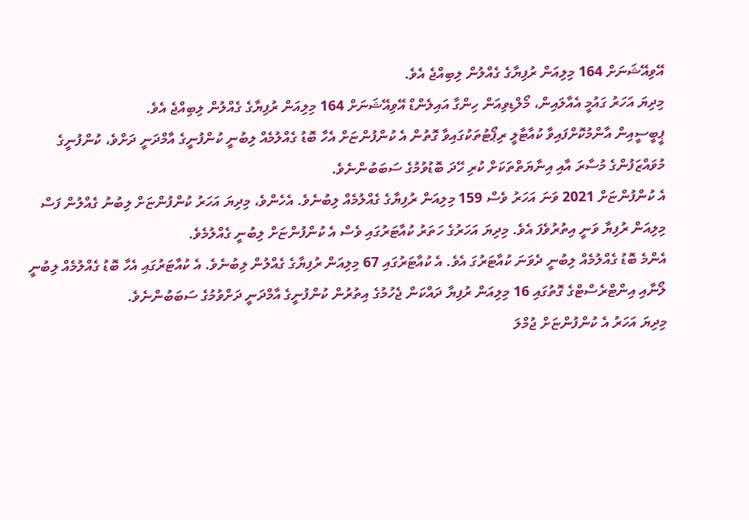އޭވިއޭޝަނަށް 164 މިލިއަން ރުފިޔާގެ ގެއްލުން ލިބިއްޖެ އެވެ.
މިދިޔަ އަހަރު ގައުމީ އެއާލައިން، މޯލްޑިވިއަން ހިންގާ އައިލެންޑް އޭވިއޭޝަނަށް 164 މިލިއަން ރުފިޔާގެ ގެއްލުން ލިބިއްޖެ އެވެ.
ޕީބީސީއިން އާންމުކޮށްފައިވާ ކުއާޓާލީ ރިޕޯޓުތަކުގައިވާ ގޮތުން އެ ކުންފުންޏަށް އެހާ ބޮޑު ގެއްލުމެއް ލިބުނީ ކުންފުނީގެ އާމްދަނީ ދަށްވެ، ކުންފުނީގެ މުވައްޒަފުންގެ މުސާރަ އާއި އިނާޔަތްތަކަށް ކުރި ހޭދަ ބޮޑުވުމުގެ ސަބަބުންނެވެ.
އެ ކުންފުންޏަށް 2021 ވަނަ އަހަރު ވެސް 159 މިލިއަން ރުފިޔާގެ ގެއްލުމެއް ލިބުނެވެ. އެހެންވެ، މިދިޔަ އަހަރު ކުންފުންޏަށް ލިބުނު ގެއްލުން ފަސް މިލިއަން ރުފިޔާ ވަނީ އިތުރުވެފަ އެވެ. މިދިޔަ އަހަރުގެ ހަތަރު ކުއާޓަރުގައި ވެސް އެ ކުންފުންޏަށް ލިބުނީ ގެއްލުމެވެ.
އެންމެ ބޮޑު ގެއްލުމެއް ލިބުނީ ދެވަނަ ކުއާޓަރުގަ އެވެ. އެ ކުއާޓަރުގައި 67 މިލިއަން ރުފިޔާގެ ގެއްލުން ލިބުނެވެ. އެ ކުއާޓަރުގައި އެހާ ބޮޑު ގެއްލުމެއް ލިބުނީ ލޯނާއި އިންޓްރެސްޓްގެ ގޮތުގައި 16 މިލިއަން ރުފިޔާ ދައްކަން ޖެހުމުގެ އިތުރުން ކުންފުނީގެ އާމްދަނީ ދަށްވުމުގެ ސަބަބުންނެވެ.
މިދިޔަ އަހަރު އެ ކުންފުންޏަށް ޖުމްލަ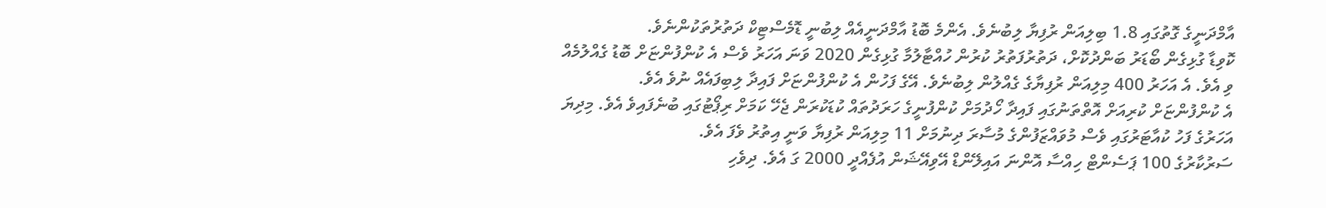އާމްދަނީގެ ގޮތުގައި 1.8 ބިލިއަން ރުފިޔާ ލިބުނެވެ. އެންމެ ބޮޑު އާމްދަނީއެއް ލިބުނީ ޑޮމެސްޓިކް ދަތުރުތަކުންނެވެ.
ކޮވިޑާ ގުޅިގެން ބޯޑަރު ބަންދުކޮށް، ދަތުރުފަތުރު ކުރުން ހުއްޓާލުމާ ގުޅިގެން 2020 ވަނަ އަހަރު ވެސް އެ ކުންފުންޏަށް ބޮޑު ގެއްލުމެއް ވި އެވެ. އެ އަހަރު 400 މިލިއަން ރުފިޔާގެ ގެއްލުން ލިބުނެވެ. އޭގެ ފަހުން އެ ކުންފުންޏަށް ފައިދާ ލިބިފައެއް ނުވެ އެވެ.
އެ ކުންފުންޏަށް ކުރިއަށް އޮތްތަނުގައި ފައިދާ ހޯދުމަށް ކުންފުނީގެ ހަރަދުތައް ކުޑަކުރަން ޖެހޭ ކަމަށް ރިޕޯޓުގައި ބުނެފައިވެ އެވެ. މިދިޔަ އަހަރުގެ ފަހު ކުއާޓަރުގައި ވެސް މުވައްޒަފުންގެ މުސާރަ ދިނުމަށް 11 މިލިއަން ރުފިޔާ ވަނީ އިތުރު ވެފަ އެވެ.
ސަރުކާރުގެ 100 ޕަސެންޓް ހިއްސާ އޮންނަ އައިލޭންޑް އޭވިއޭޝަން އުފެއްދީ 2000 ގަ އެވެ. ދިވެހި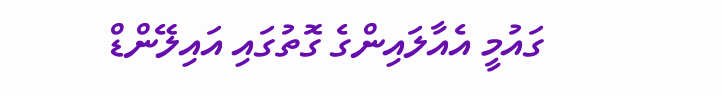ގައުމީ އެއާލައިންގެ ގޮތުގައި އައިލޭންޑް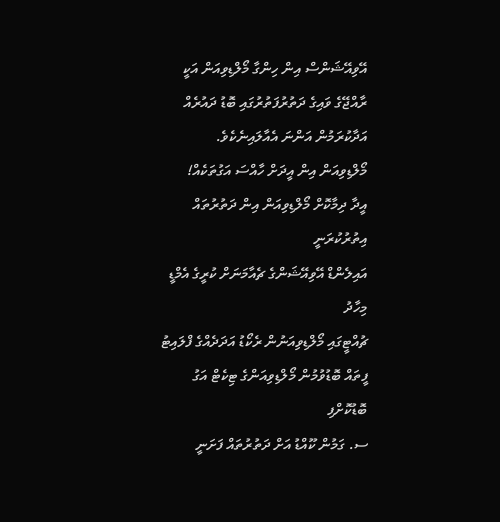އޭވިއޭޝަންސް އިން ހިންގާ މޯލްޑިވިއަން އަކީ ރާއްޖޭގެ ވައިގެ ދަތުރުފަތުރުގައި ބޮޑު ދައުރެއް އަދާކުރަމުން އަންނަ އެއާލައިނެކެވެ.
މޯލްޑިވިއަން އިން އީދަށް ހާއްސަ އަގުތަކެއް!
އީދާ ދިމާކޮށް މޯލްޑިވިއަން އިން ދަތުރުތައް އިތުރުކުރަނީ
އައިލެންޑް އޭވިއޭޝަންގެ ޗެއާމަނަށް ކުރީގެ އެމްޑީ މިހާދު
ޗުއްޓީގައި މޯލްޑިވިއަނުން ރެކޯޑު އަދަދެއްގެ ފްލައިޓު
ފީތައް ބޮޑުވުމުން މޯލްޑިވިއަންގެ ޓިކެޓް އަގު ބޮޑުކޮށްފި
ސ. ގަމުން ކޫއްޑު އަށް ދަތުރުތައް ފަށަނީ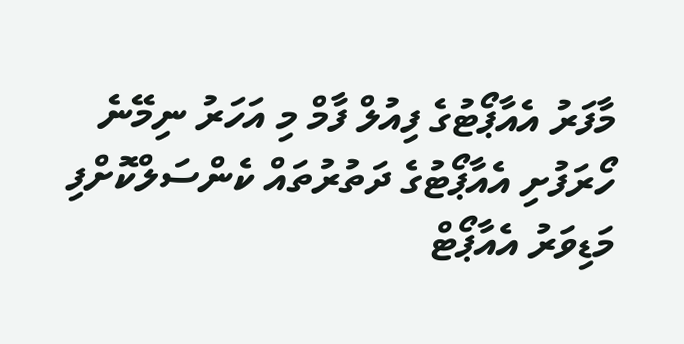މާފަރު އެއާޕޯޓުގެ ފިއުލް ފާމް މި އަހަރު ނިމޭނެ
ހޯރަފުށި އެއާޕޯޓުގެ ދަތުރުތައް ކެންސަލްކޮށްފި
މަޑިވަރު އެއާޕޯޓް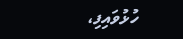ހުޅުވައިފި،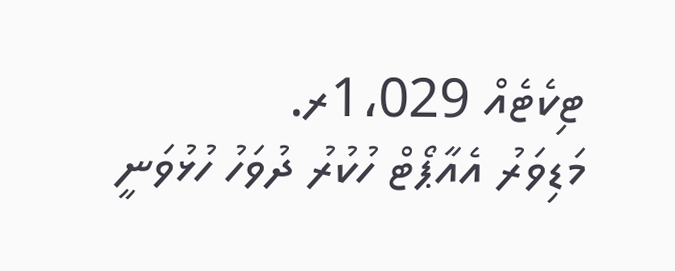ޓިކެޓެއް 1،029ރ.
މަޑިވަރު އެއާޕޯޓް ހުކުރު ދުވަހު ހުޅުވަނީ